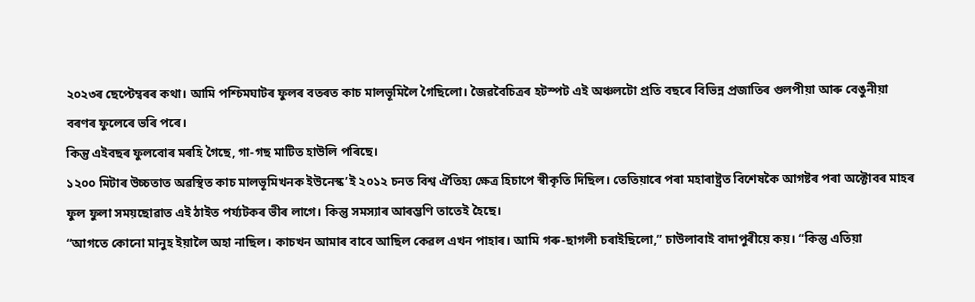২০২৩ৰ ছেপ্টেম্বৰৰ কথা। আমি পশ্চিমঘাটৰ ফুলৰ বতৰত কাচ মালভূমিলৈ গৈছিলো। জৈৱবৈচিত্ৰৰ হটস্পট এই অঞ্চলটো প্ৰতি বছৰে বিভিন্ন প্ৰজাতিৰ গুলপীয়া আৰু বেঙুনীয়া বৰণৰ ফুলেৰে ভৰি পৰে।
কিন্তু এইবছৰ ফুলবোৰ মৰহি গৈছে, গা-গছ মাটিত হাউলি পৰিছে।
১২০০ মিটাৰ উচ্চতাত অৱস্থিত কাচ মালভূমিখনক ইউনেস্ক’ই ২০১২ চনত বিশ্ব ঐতিহ্য ক্ষেত্ৰ হিচাপে স্বীকৃতি দিছিল। তেতিয়াৰে পৰা মহাৰাষ্ট্ৰত বিশেষকৈ আগষ্টৰ পৰা অক্টোবৰ মাহৰ ফুল ফুলা সময়ছোৱাত এই ঠাইত পৰ্য্যটকৰ ভীৰ লাগে। কিন্তু সমস্যাৰ আৰম্ভণি তাতেই হৈছে।
“আগতে কোনো মানুহ ইয়ালৈ অহা নাছিল। কাচখন আমাৰ বাবে আছিল কেৱল এখন পাহাৰ। আমি গৰু-ছাগলী চৰাইছিলো,” চাউলাবাই বাদাপুৰীয়ে কয়। “কিন্তু এতিয়া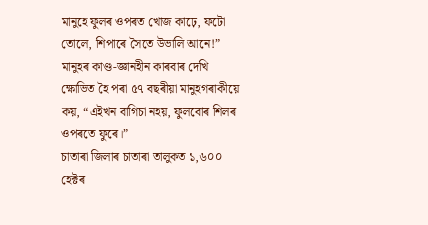মানুহে ফুলৰ ওপৰত খোজ কাঢ়ে, ফটো তোলে, শিপাৰে সৈতে উভালি আনে!” মানুহৰ কাণ্ড-জ্ঞানহীন কাৰবাৰ দেখি ক্ষোভিত হৈ পৰা ৫৭ বছৰীয়া মানুহগৰাকীয়ে কয়, “এইখন বাগিচা নহয়, ফুলবোৰ শিলৰ ওপৰতে ফুৰে।”
চাতাৰা জিলাৰ চাতাৰা তালুকত ১,৬০০ হেক্টৰ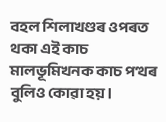বহল শিলাখণ্ডৰ ওপৰত থকা এই কাচ মালভূমিখনক কাচ পত্থৰ বুলিও কোৱা হয়।